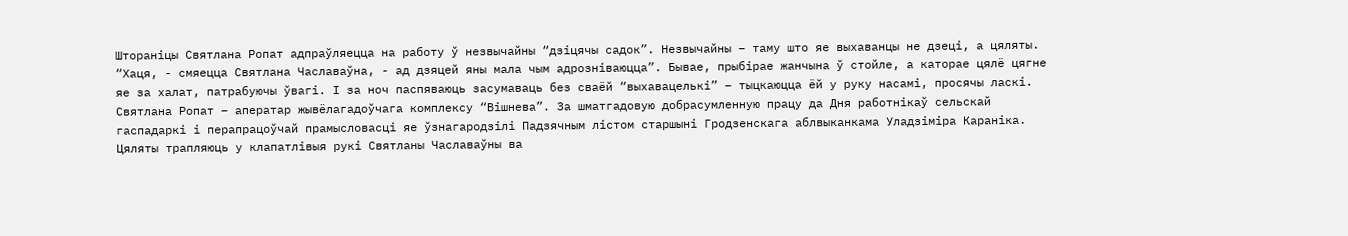Штораніцы Святлана Ропат адпраўляецца на работу ў незвычайны “дзіцячы садок”. Незвычайны – таму што яе выхаванцы не дзеці, а цяляты. “Хаця, - смяецца Святлана Чаславаўна, - ад дзяцей яны мала чым адрозніваюцца”. Бывае, прыбірае жанчына ў стойле, а каторае цялё цягне яе за халат, патрабуючы ўвагі. І за ноч паспяваюць засумаваць без сваёй “выхавацелькі” – тыцкаюцца ёй у руку насамі, просячы ласкі. Святлана Ропат – аператар жывёлагадоўчага комплексу “Вішнева”. За шматгадовую добрасумленную працу да Дня работнікаў сельскай гаспадаркі і перапрацоўчай прамысловасці яе ўзнагародзілі Падзячным лістом старшыні Гродзенскага аблвыканкама Уладзіміра Караніка. Цяляты трапляюць у клапатлівыя рукі Святланы Чаславаўны ва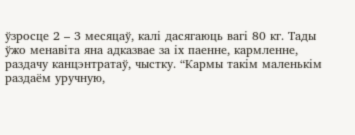ўзросце 2 – 3 месяцаў, калі дасягаюць вагі 80 кг. Тады ўжо менавіта яна адказвае за іх паенне, кармленне, раздачу канцэнтратаў, чыстку. “Кармы такім маленькім раздаём уручную,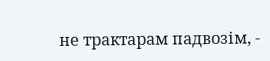не трактарам падвозім, -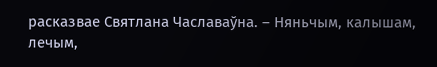расказвае Святлана Чаславаўна. – Няньчым, калышам, лечым,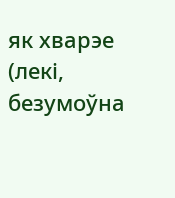як хварэе (лекі, безумоўна